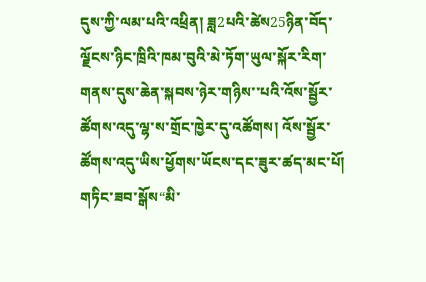དུས་ཀྱི་ལམ་པའི་འཕྲིན། ཟླ2པའི་ཚེས25ཉིན་བོད་ལྗོངས་ཉིང་ཁྲིའི་ཁམ་བུའི་མེ་ཏོག་ཡུལ་སྐོར་རིག་གནས་དུས་ཆེན་སྐབས་ཉེར་གཉིས་་པའི་འོས་སྦྱོར་ཚོགས་འདུ་ལྷ་ས་གྲོང་ཁྱེར་དུ་འཚོགས། འོས་སྦྱོར་ཚོགས་འདུ་ཡིས་ཕྱོགས་ཡོངས་དང་ཟུར་ཚད་མང་པོ། གཏིང་ཟབ་སྒོས“མི་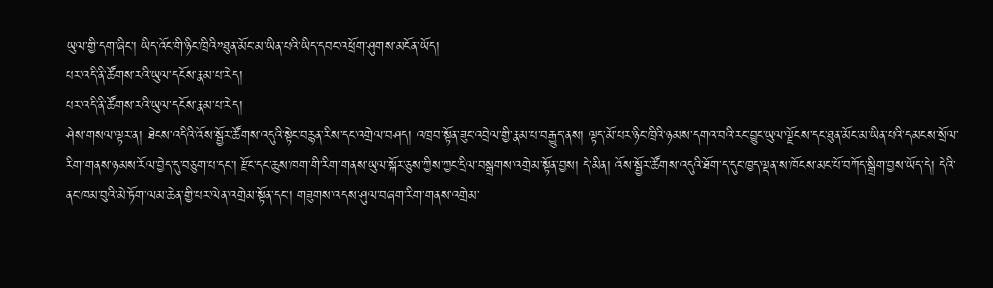ཡུལ་གྱི་དག་ཞིང་། ཡིད་འོང་གི་ཉིང་ཁྲིའི”ཐུན་མོང་མ་ཡིན་པའི་ཡིད་དབང་འཕྲོག་ཤུགས་མངོན་ཡོད།
པར་འདི་ནི་ཚོགས་རའི་ཡུལ་དངོས་རྣམ་པ་རེད།
པར་འདི་ནི་ཚོགས་རའི་ཡུལ་དངོས་རྣམ་པ་རེད།
ཤེས་གསལ་ལྟར་ན། ཐེངས་འདིའི་འོས་སྦྱོར་ཚོགས་འདུའི་སྟེང་བརྙན་རིས་དང་འགྲེལ་བཤད། འཁྲབ་སྟོན་ཟུང་འབྲེལ་གྱི་རྣམ་པ་བརྒྱུད་ནས། ལྟད་མོ་པར་ཉིང་ཁྲིའི་ཉམས་དགའ་བའི་རང་བྱུང་ཡུལ་ལྗོངས་དང་ཐུན་མོང་མ་ཡིན་པའི་དམངས་སྲོལ་རིག་གནས་ཉམས་རོལ་བྱེད་དུ་བཅུག་པ་དང་། རྫོང་དང་ཆུས་ཁག་གི་རིག་གནས་ཡུལ་སྐོར་ཅུས་ཀྱིས་ཀྱང་དྲིལ་བསྒྲགས་འགྲེམ་སྟོན་བྱས། དེ་མིན། འོས་སྦྱོར་ཚོགས་འདུའི་ཐོག་ད་དུང་ཁྱད་ལྡན་ས་ཁོངས་མང་པོ་བཀོད་སྒྲིག་བྱས་ཡོད་དེ། དེའི་ནང་ཁམ་བུའི་མེ་ཏོག་ལམ་ཆེན་གྱི་པར་ལེན་འགྲེམ་སྟོན་དང་། གཟུགས་འདས་ཤུལ་བཞག་རིག་གནས་འགྲེམ་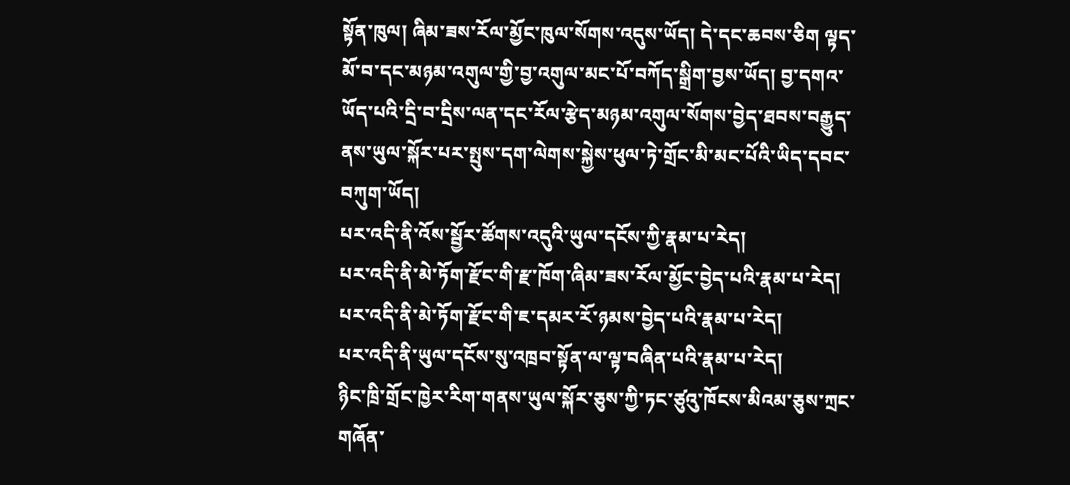སྟོན་ཁུལ། ཞིམ་ཟས་རོལ་མྱོང་ཁུལ་སོགས་འདུས་ཡོད། དེ་དང་ཆབས་ཅིག ལྟད་མོ་བ་དང་མཉམ་འགུལ་གྱི་བྱ་འགུལ་མང་པོ་བཀོད་སྒྲིག་བྱས་ཡོད། བྱ་དགའ་ཡོད་པའི་དྲི་བ་དྲིས་ལན་དང་རོལ་རྩེད་མཉམ་འགུལ་སོགས་བྱེད་ཐབས་བརྒྱུད་ནས་ཡུལ་སྐོར་པར་སྤུས་དག་ལེགས་སྐྱེས་ཕུལ་ཏེ་གྲོང་མི་མང་པོའི་ཡིད་དབང་བཀུག་ཡོད།
པར་འདི་ནི་འོས་སྦྱོར་ཚོགས་འདུའི་ཡུལ་དངོས་ཀྱི་རྣམ་པ་རེད།
པར་འདི་ནི་མེ་ཏོག་རྫོང་གི་རྫ་ཁོག་ཞིམ་ཟས་རོལ་མྱོང་བྱེད་པའི་རྣམ་པ་རེད།
པར་འདི་ནི་མེ་ཏོག་རྫོང་གི་ཇ་དམར་རོ་ཉམས་བྱེད་པའི་རྣམ་པ་རེད།
པར་འདི་ནི་ཡུལ་དངོས་སུ་འཁྲབ་སྟོན་ལ་ལྟ་བཞིན་པའི་རྣམ་པ་རེད།
ཉིང་ཁྲི་གྲོང་ཁྱེར་རིག་གནས་ཡུལ་སྐོར་ཅུས་ཀྱི་ཏང་ཙུའུ་ཁོངས་མིའམ་ཅུས་ཀྲང་གཞོན་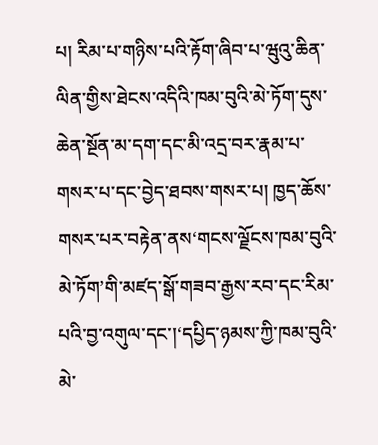པ། རིམ་པ་གཉིས་པའི་རྟོག་ཞིབ་པ་ཝུའུ་ཆིན་ལིན་གྱིས་ཐེངས་འདིའི་ཁམ་བུའི་མེ་ཏོག་དུས་ཆེན་སྔོན་མ་དག་དང་མི་འདྲ་བར་རྣམ་པ་གསར་པ་དང་བྱེད་ཐབས་གསར་པ། ཁྱད་ཆོས་གསར་པར་བརྟེན་ནས‘གངས་ལྗོངས་ཁམ་བུའི་མེ་ཏོག’གི་མཛད་སྒོ་གཟབ་རྒྱས་རབ་དང་རིམ་པའི་བྱ་འགུལ་དང་།‘དཔྱིད་ཉམས་ཀྱི་ཁམ་བུའི་མེ་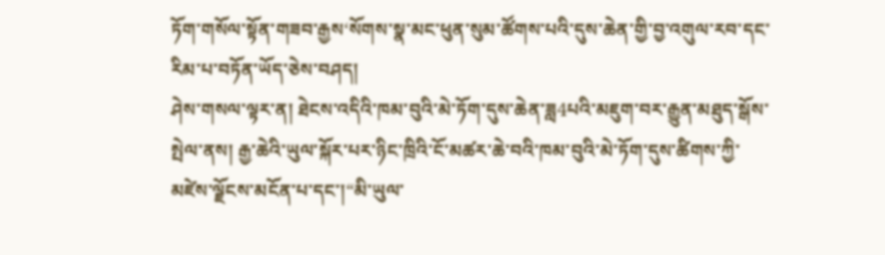ཏོག་གསོལ་སྟོན་གཟབ་རྒྱས‘སོགས་སྣ་མང་ཕུན་སུམ་ཚོགས་པའི་དུས་ཆེན་གྱི་བྱ་འགུལ་རབ་དང་རིམ་པ་བཏོན་ཡོད་ཅེས་བཤད།
ཤེས་གསལ་ལྟར་ན། ཐེངས་འདིའི་ཁམ་བུའི་མེ་ཏོག་དུས་ཆེན་ཟླ4པའི་མཇུག་བར་རྒྱུན་མཐུད་སྒོས་སྤེལ་ནས། རྒྱ་ཆེའི་ཡུལ་སྐོར་པར་ཉིང་ཁྲིའི་ངོ་མཚར་ཆེ་བའི་ཁམ་བུའི་མེ་ཏོག་དུས་ཚིགས་ཀྱི་མཛེས་ལྗོངས་མངོན་པ་དང་།“མི་ཡུལ་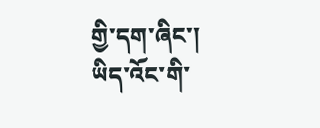གྱི་དག་ཞིང་། ཡིད་འོང་གི་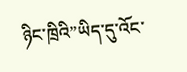ཉིང་ཁྲིའི”ཡིད་དུ་འོང་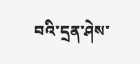བའི་དྲན་ཤེས་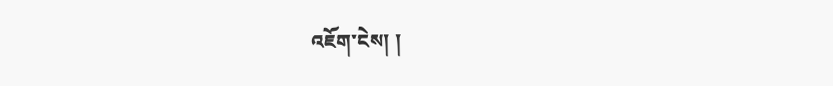འཇོག་ངེས། །